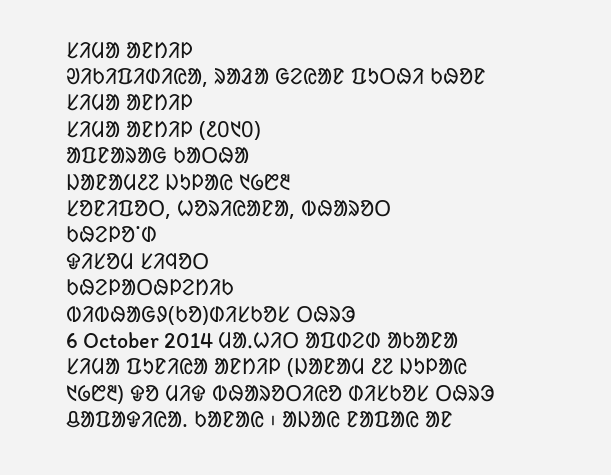ᱥᱤᱢᱟ ᱟᱱᱴᱤᱞ
ᱣᱤᱠᱤᱯᱤᱰᱤᱭᱟ, ᱨᱟᱲᱟ ᱜᱮᱭᱟᱱ ᱯᱩᱛᱷᱤ ᱠᱷᱚᱱ
ᱥᱤᱢᱟ ᱟᱱᱴᱤᱞ
ᱥᱤᱢᱟ ᱟᱱᱴᱤᱞ (᱒᱐᱑᱐)
ᱟᱯᱱᱟᱨᱟᱜ ᱠᱟᱛᱷᱟ
ᱡᱟᱱᱟᱢ᱒᱗ ᱡᱩᱞᱟᱭ ᱑᱙᱘᱓
ᱥᱚᱱᱤᱯᱚᱛ, ᱦᱚᱨᱤᱭᱟᱱᱟ, ᱵᱷᱟᱨᱚᱛ
ᱠᱷᱮᱞᱚᱸᱰ
ᱫᱤᱥᱚᱢ ᱥᱤᱧᱚᱛ
ᱠᱷᱮᱞᱟᱛᱷᱞᱮᱴᱤᱠ
ᱵᱤᱵᱷᱟᱜᱽ(ᱠᱚ)ᱰᱤᱥᱠᱚᱥ ᱛᱷᱨᱳ
6 October 2014 ᱢᱟᱹᱦᱤᱛ ᱟᱯᱰᱮᱰ ᱟᱠᱟᱱᱟ
ᱥᱤᱢᱟ ᱯᱩᱱᱤᱭᱟ ᱟᱱᱴᱤᱞ (ᱡᱟᱱᱟᱢ ᱒᱗ ᱡᱩᱞᱟᱭ ᱑᱙᱘᱓) ᱫᱚ ᱢᱤᱫ ᱵᱷᱟᱨᱚᱛᱤᱭᱚ ᱰᱤᱥᱠᱚᱥ ᱛᱷᱨᱳ ᱪᱟᱯᱟᱫᱤᱭᱟ. ᱠᱟᱱᱟᱭ ᱾ ᱟᱡᱟᱭ ᱱᱟᱯᱟᱭ ᱟᱱ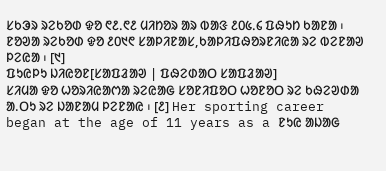ᱥᱠᱳᱨ ᱨᱮᱠᱚᱰ ᱫᱚ ᱖᱒ᱹ᱖᱒ ᱢᱤᱴᱚᱨ ᱟᱨ ᱵᱟᱝ ᱒᱐᱕ᱹ᱔ ᱯᱷᱩᱴ ᱠᱟᱱᱟ ᱾ ᱱᱚᱣᱟ ᱨᱮᱠᱚᱰ ᱫᱚ ᱒᱐᱑᱖ ᱥᱟᱞᱤᱱᱟᱥ,ᱠᱟᱞᱤᱯᱷᱚᱨᱱᱤᱭᱟ ᱨᱮ ᱵᱮᱱᱟᱣ ᱞᱮᱭᱟ ᱾ [᱑]
ᱯᱩᱭᱞᱩ ᱡᱤᱭᱚᱱ[ᱥᱟᱯᱲᱟᱣ | ᱯᱷᱮᱰᱟᱛ ᱥᱟᱯᱲᱟᱣ]
ᱥᱤᱢᱟ ᱫᱚ ᱦᱚᱨᱤᱭᱟᱬᱟ ᱨᱮᱭᱟᱜ ᱥᱚᱱᱤᱯᱚᱛ ᱦᱚᱱᱚᱛ ᱨᱮ ᱠᱷᱮᱣᱰᱟ ᱟ.ᱛᱩ ᱨᱮ ᱡᱟᱱᱟᱢ ᱞᱮᱱᱟᱭ ᱾ [᱒] Her sporting career began at the age of 11 years as a ᱱᱩᱭ ᱟᱡᱟᱜ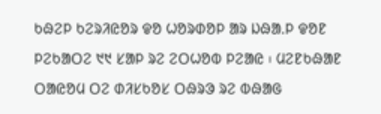ᱠᱷᱮᱞ ᱠᱮᱨᱤᱭᱚᱨ ᱫᱚ ᱦᱚᱨᱰᱚᱞ ᱟᱨ ᱡᱷᱟ.ᱞ ᱫᱚᱱ ᱞᱮᱠᱟᱛᱮ ᱑᱑ ᱥᱟᱞ ᱨᱮ ᱮᱛᱦᱚᱵ ᱞᱮᱟᱭ ᱾ ᱢᱮᱱᱠᱷᱟᱱ ᱛᱟᱭᱚᱢ ᱛᱮ ᱰᱤᱥᱠᱚᱥ ᱛᱷᱨᱳ ᱨᱮ ᱵᱷᱟᱜ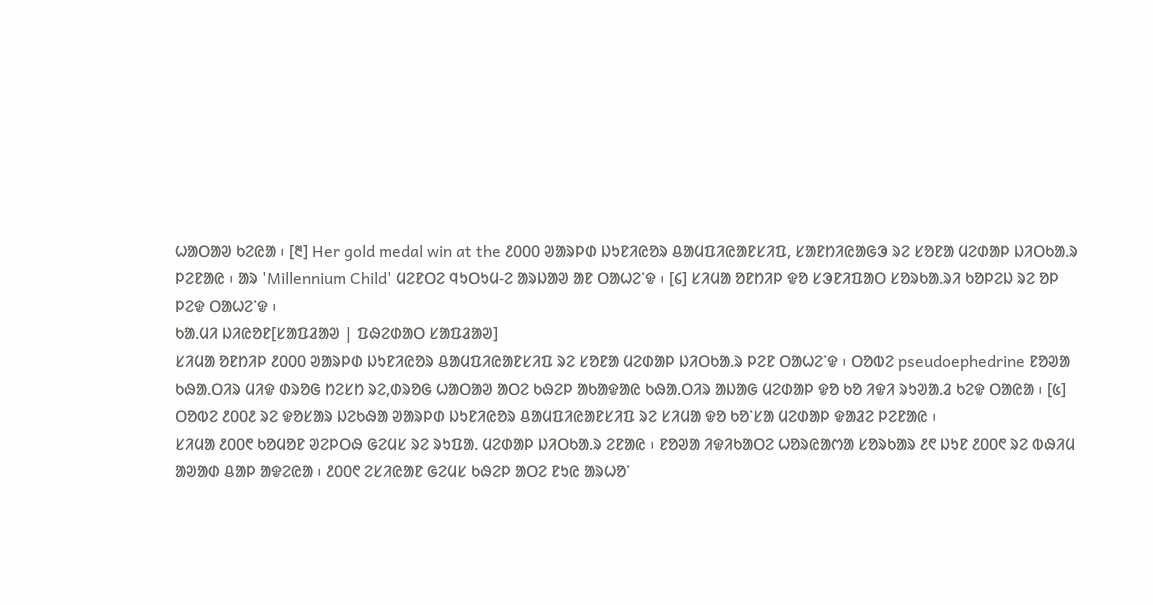ᱦᱟᱛᱟᱣ ᱠᱮᱭᱟ ᱾ [᱓] Her gold medal win at the ᱒᱐᱐᱐ ᱣᱟᱨᱞᱰ ᱡᱩᱱᱤᱭᱚᱨ ᱪᱟᱢᱯᱤᱭᱟᱱᱥᱤᱯ, ᱥᱟᱱᱴᱤᱭᱟᱜᱳ ᱨᱮ ᱥᱚᱱᱟ ᱢᱮᱰᱟᱞ ᱡᱤᱛᱠᱟ.ᱨ ᱞᱮᱱᱟᱭ ᱾ ᱟᱨ 'Millennium Child' ᱢᱮᱱᱛᱮ ᱧᱩᱛᱩᱢ-ᱮ ᱟᱨᱡᱟᱣ ᱟᱱ ᱛᱟᱦᱮᱸᱫ ᱾ [᱔] ᱥᱤᱢᱟ ᱚᱱᱴᱤᱞ ᱫᱚ ᱥᱳᱱᱤᱯᱟᱛ ᱥᱚᱨᱠᱟ.ᱨᱤ ᱠᱚᱞᱮᱡ ᱨᱮ ᱚᱞ ᱞᱮᱫ ᱛᱟᱦᱮᱸᱫ ᱾
ᱠᱟ.ᱢᱤ ᱡᱤᱭᱚᱱ[ᱥᱟᱯᱲᱟᱣ | ᱯᱷᱮᱰᱟᱛ ᱥᱟᱯᱲᱟᱣ]
ᱥᱤᱢᱟ ᱚᱱᱴᱤᱞ ᱒᱐᱐᱐ ᱣᱟᱨᱞᱰ ᱡᱩᱱᱤᱭᱚᱨ ᱪᱟᱢᱯᱤᱭᱟᱱᱥᱤᱯ ᱨᱮ ᱥᱚᱱᱟ ᱢᱮᱰᱟᱞ ᱡᱤᱛᱠᱟ.ᱨ ᱞᱮᱱ ᱛᱟᱦᱮᱸᱫ ᱾ ᱛᱚᱵᱮ pseudoephedrine ᱱᱚᱣᱟ ᱠᱷᱟ.ᱛᱤᱨ ᱢᱤᱫ ᱰᱨᱚᱜ ᱴᱮᱥᱴ ᱨᱮ,ᱰᱨᱚᱜ ᱦᱟᱛᱟᱣ ᱟᱛᱮ ᱠᱷᱮᱞ ᱟᱠᱟᱫᱟᱭ ᱠᱷᱟ.ᱛᱤᱨ ᱟᱡᱟᱜ ᱢᱮᱰᱟᱞ ᱫᱚ ᱠᱚ ᱤᱫᱤ ᱨᱩᱣᱟ.ᱲ ᱠᱮᱫ ᱛᱟᱭᱟ ᱾ [᱕] ᱛᱚᱵᱮ ᱒᱐᱐᱒ ᱨᱮ ᱫᱚᱥᱟᱨ ᱡᱮᱠᱷᱟ ᱣᱟᱨᱞᱰ ᱡᱩᱱᱤᱭᱚᱨ ᱪᱟᱢᱯᱤᱭᱟᱱᱥᱤᱯ ᱨᱮ ᱥᱤᱢᱟ ᱫᱚ ᱠᱚᱸᱥᱟ ᱢᱮᱰᱟᱞ ᱫᱟᱲᱮ ᱞᱮᱱᱟᱭ ᱾
ᱥᱤᱢᱟ ᱒᱐᱐᱖ ᱠᱚᱢᱚᱱ ᱣᱮᱞᱛᱷ ᱜᱮᱢᱥ ᱨᱮ ᱨᱩᱯᱟ. ᱢᱮᱰᱟᱞ ᱡᱤᱛᱠᱟ.ᱨ ᱮᱱᱟᱭ ᱾ ᱱᱚᱣᱟ ᱤᱫᱤᱠᱟᱛᱮ ᱦᱚᱨᱭᱟᱬᱟ ᱥᱚᱨᱠᱟᱨ ᱒᱖ ᱡᱩᱱ ᱒᱐᱐᱖ ᱨᱮ ᱵᱷᱤᱢ ᱟᱣᱟᱰ ᱪᱟᱞ ᱟᱫᱮᱭᱟ ᱾ ᱒᱐᱐᱖ ᱮᱥᱤᱭᱟᱱ ᱜᱮᱢᱥ ᱠᱷᱮᱞ ᱟᱛᱮ ᱱᱩᱭ ᱟᱨᱦᱚᱸ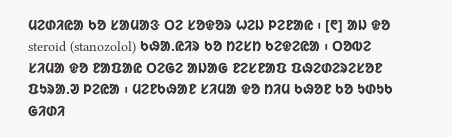ᱢᱮᱰᱤᱭᱟ ᱠᱚ ᱥᱟᱢᱟᱝ ᱛᱮ ᱥᱚᱫᱚᱨ ᱦᱮᱡ ᱞᱮᱱᱟᱭ ᱾ [᱖] ᱟᱡ ᱫᱚ steroid (stanozolol) ᱠᱷᱟ.ᱭᱤᱨ ᱠᱚ ᱴᱮᱥᱴ ᱠᱮᱫᱮᱭᱟ ᱾ ᱛᱚᱵᱮ ᱥᱤᱢᱟ ᱫᱚ ᱱᱟᱯᱟᱭ ᱛᱮᱜᱮ ᱟᱡᱟᱜ ᱱᱮᱥᱱᱟᱯ ᱯᱷᱮᱰᱮᱨᱮᱥᱚᱱ ᱯᱩᱨᱟ.ᱣ ᱞᱮᱭᱟ ᱾ ᱢᱮᱱᱠᱷᱟᱱ ᱥᱤᱢᱟ ᱫᱚ ᱴᱤᱢ ᱠᱷᱚᱱ ᱠᱚ ᱩᱰᱩᱠ ᱜᱤᱰᱤ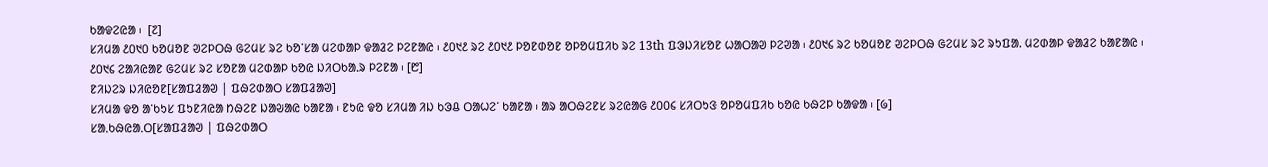ᱠᱟᱫᱮᱭᱟ ᱾  [᱗]
ᱥᱤᱢᱟ ᱒᱐᱑᱐ ᱠᱚᱢᱚᱱ ᱣᱮᱞᱛᱷ ᱜᱮᱢᱥ ᱨᱮ ᱠᱚᱸᱥᱟ ᱢᱮᱰᱟᱞ ᱫᱟᱲᱮ ᱞᱮᱱᱟᱭ ᱾ ᱒᱐᱑᱒ ᱨᱮ ᱒᱐᱑᱒ ᱞᱚᱱᱰᱚᱱ ᱚᱞᱚᱢᱯᱤᱠ ᱨᱮ 13th ᱯᱳᱡᱤᱥᱚᱱ ᱦᱟᱛᱟᱣ ᱞᱮᱣᱟ ᱾ ᱒᱐᱑᱔ ᱨᱮ ᱠᱚᱢᱚᱱ ᱣᱮᱞᱛᱷ ᱜᱮᱢᱥ ᱨᱮ ᱨᱩᱯᱟ. ᱢᱮᱰᱟᱞ ᱫᱟᱲᱮ ᱠᱟᱱᱟᱭ ᱾ ᱒᱐᱑᱔ ᱮᱟᱤᱭᱟᱱ ᱜᱮᱢᱥ ᱨᱮ ᱥᱚᱱᱟ ᱢᱮᱰᱟᱞ ᱠᱚᱭ ᱡᱤᱛᱠᱟ.ᱨ ᱞᱮᱱᱟ ᱾ [᱘]
ᱱᱤᱡᱮᱨ ᱡᱤᱭᱚᱱ[ᱥᱟᱯᱲᱟᱣ | ᱯᱷᱮᱰᱟᱛ ᱥᱟᱯᱲᱟᱣ]
ᱥᱤᱢᱟ ᱫᱚ ᱟᱸᱠᱩᱥ ᱯᱩᱱᱤᱭᱟ ᱴᱷᱮᱱ ᱡᱟᱶᱟᱭ ᱠᱟᱱᱟ ᱾ ᱱᱩᱭ ᱫᱚ ᱥᱤᱢᱟ ᱤᱡ ᱠᱳᱪ ᱛᱟᱦᱮᱸ ᱠᱟᱱᱟ ᱾ ᱟᱨ ᱟᱛᱷᱮᱱᱥ ᱨᱮᱭᱟᱜ ᱒᱐᱐᱔ ᱥᱤᱛᱩᱝ ᱚᱞᱚᱢᱯᱤᱠ ᱠᱚᱭ ᱠᱷᱮᱞ ᱠᱟᱫᱟ ᱾ [᱙]
ᱥᱟᱹᱠᱷᱭᱟᱹᱛ[ᱥᱟᱯᱲᱟᱣ | ᱯᱷᱮᱰᱟᱛ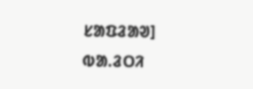ᱥᱟᱯᱲᱟᱣ]
ᱵᱟ.ᱲᱛᱤ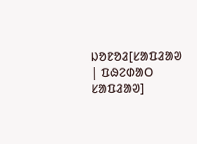ᱡᱚᱱᱚᱲ[ᱥᱟᱯᱲᱟᱣ | ᱯᱷᱮᱰᱟᱛ ᱥᱟᱯᱲᱟᱣ]